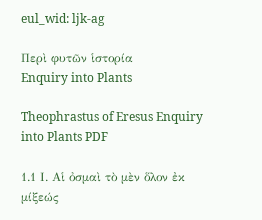eul_wid: ljk-ag

Περὶ φυτῶν ἱστορία
Enquiry into Plants

Theophrastus of Eresus Enquiry into Plants PDF

1.1 Ι. Αἱ ὀσμαὶ τὸ μὲν ὅλον ἐκ μίξεώς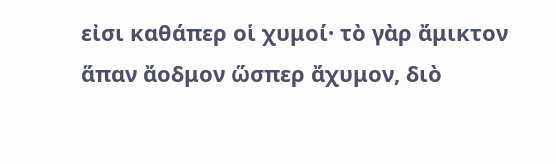εἰσι καθάπερ οἱ χυμοί· τὸ γὰρ ἄμικτον ἅπαν ἄοδμον ὥσπερ ἄχυμον, διὸ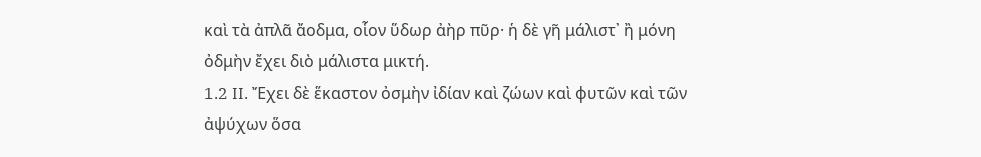καὶ τὰ ἀπλᾶ ἄοδμα, οἷον ὕδωρ ἀὴρ πῦρ· ἡ δὲ γῆ μάλιστ᾿ ἢ μόνη ὀδμὴν ἔχει διὸ μάλιστα μικτή.
1.2 II. Ἔχει δὲ ἕκαστον ὀσμὴν ἰδίαν καὶ ζώων καὶ φυτῶν καὶ τῶν ἀψύχων ὅσα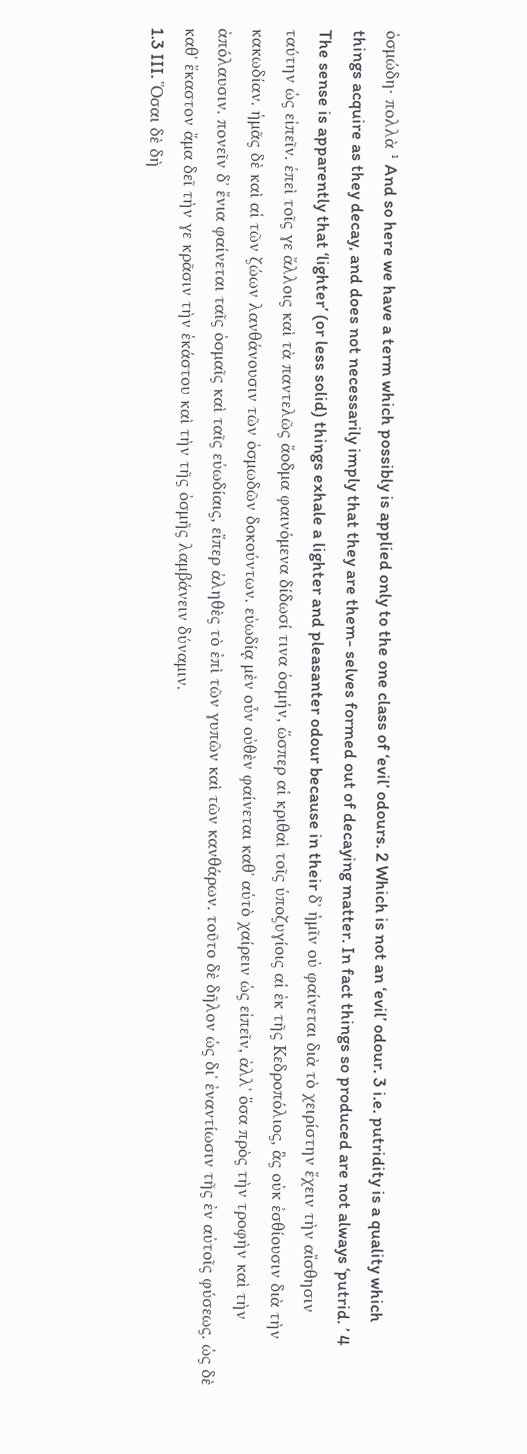ὀσμώδη· πολλὰ ¹ And so here we have a term which possibly is applied only to the one class of ‘evil’ odours. 2 Which is not an ‘evil’ odour. 3 i.e. putridity is a quality which things acquire as they decay, and does not necessarily imply that they are them- selves formed out of decaying matter. In fact things so produced are not always ‘putrid. ’ 4 The sense is apparently that ‘lighter’ (or less solid) things exhale a lighter and pleasanter odour because in their δ᾿ ἡμῖν οὐ φαίνεται διὰ τὸ χειρίστην ἔχειν τὴν αἴσθησιν ταύτην ὡς εἰπεῖν. ἐπεὶ τοῖς γε ἄλλοις καὶ τὰ παντελῶς ἄοδμα φαινόμενα δίδωσί τινα ὀσμήν, ὥσπερ αἱ κριθαὶ τοῖς ὑποζυγίοις αἱ ἐκ τῆς Κεδροπόλιος, ἃς οὐκ ἐσθίουσιν διὰ τὴν κακωδίαν. ἡμᾶς δὲ καὶ αἱ τῶν ζώων λανθάνουσιν τῶν ὀσμωδῶν δοκούντων. εὐωδίᾳ μὲν οὖν οὐθὲν φαίνεται καθ᾿ αὑτὸ χαίρειν ὡς εἰπεῖν, ἀλλ᾿ ὅσα πρὸς τὴν τροφὴν καὶ τὴν ἀπόλαυσιν. πονεῖν δ᾿ ἔνια φαίνεται ταῖς ὀσμαῖς καὶ ταῖς εὐωδίαις, εἴπερ ἀληθὲς τὸ ἐπὶ τῶν γυπῶν καὶ τῶν κανθάρων. τοῦτο δὲ δῆλον ὡς δι᾿ ἐναντίωσιν τῆς ἐν αὐτοῖς φύσεως. ὡς δὲ καθ᾿ ἕκαστον ἄμα δεῖ τὴν γε κρᾶσιν τὴν ἑκάστου καὶ τὴν τῆς ὀσμῆς λαμβάνειν δύναμιν.
1.3 III. Ὅσαι δὲ δὴ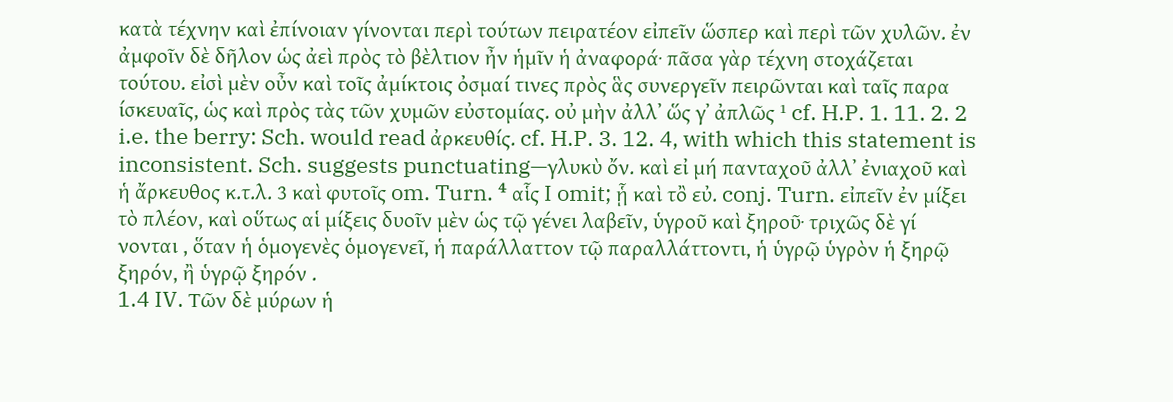κατὰ τέχνην καὶ ἐπίνοιαν γίνονται περὶ τούτων πειρατέον εἰπεῖν ὥσπερ καὶ περὶ τῶν χυλῶν. ἐν ἀμφοῖν δὲ δῆλον ὡς ἀεὶ πρὸς τὸ βὲλτιον ἦν ἡμῖν ἡ ἀναφορά· πᾶσα γὰρ τέχνη στοχάζεται τούτου. εἰσὶ μὲν οὖν καὶ τοῖς ἀμίκτοις ὀσμαί τινες πρὸς ἃς συνεργεῖν πειρῶνται καὶ ταῖς παρα ίσκευαῖς, ὡς καὶ πρὸς τὰς τῶν χυμῶν εὐστομίας. οὐ μὴν ἀλλ᾿ ὥς γ᾿ ἀπλῶς ¹ cf. H.P. 1. 11. 2. 2 i.e. the berry: Sch. would read ἀρκευθίς. cf. H.P. 3. 12. 4, with which this statement is inconsistent. Sch. suggests punctuating—γλυκὺ ὄν. καὶ εἰ μή πανταχοῦ ἀλλ᾿ ἐνιαχοῦ καὶ ἡ ἄρκευθος κ.τ.λ. 3 καὶ φυτοῖς om. Turn. ⁴ αἷς I omit; ᾗ καὶ τὂ εὐ. conj. Turn. εἰπεῖν ἐν μίξει τὸ πλέον, καὶ οὕτως αἱ μίξεις δυοῖν μὲν ὡς τῷ γένει λαβεῖν, ὑγροῦ καὶ ξηροῦ· τριχῶς δὲ γί νονται , ὅταν ἡ ὁμογενὲς ὁμογενεῖ, ἡ παράλλαττον τῷ παραλλάττοντι, ἡ ὑγρῷ ὑγρὸν ἡ ξηρῷ ξηρόν, ἢ ὑγρῷ ξηρόν .
1.4 IV. Τῶν δὲ μύρων ἡ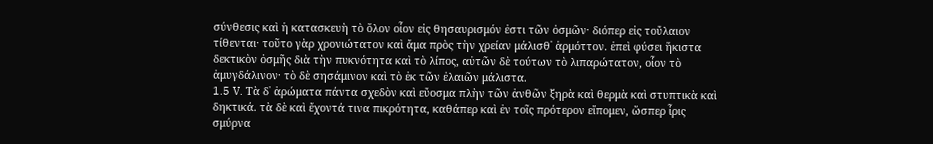σύνθεσις καὶ ἡ κατασκευὴ τὸ ὅλον οἶον εἰς θησαυρισμόν ἐστι τῶν ὀσμῶν· διόπερ εἰς τοὔλαιον τίθενται· τοῦτο γὰρ χρονιώτατον καὶ ἄμα πρὸς τὴν χρείαν μάλισθ᾿ ἁρμόττον. ἐπεὶ φύσει ἥκιστα δεκτικὸν ὀσμῆς διὰ τὴν πυκνότητα καὶ τὸ λίπος, αὐτῶν δὲ τούτων τὸ λιπαρώτατον, οἶον τὸ ἀμυγδάλινον· τὸ δὲ σησάμινον καὶ τὸ ἐκ τῶν ἐλαιῶν μάλιστα.
1.5 V. Τὰ δ᾿ ἀρώματα πάντα σχεδὸν καὶ εὔοσμα πλὴν τῶν ἀνθῶν ξηρὰ καὶ θερμὰ καὶ στυπτικὰ καὶ δηκτικά. τὰ δὲ καὶ ἔχοντά τινα πικρότητα, καθάπερ καὶ ἐν τοῖς πρότερον εἴπομεν, ὥσπερ ἶρις σμύρνα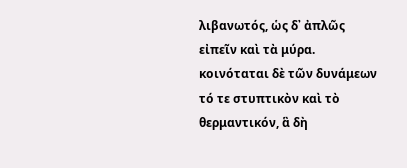λιβανωτός, ὡς δ᾿ ἀπλῶς εἰπεῖν καὶ τὰ μύρα. κοινόταται δὲ τῶν δυνάμεων τό τε στυπτικὸν καὶ τὸ θερμαντικόν, ἃ δὴ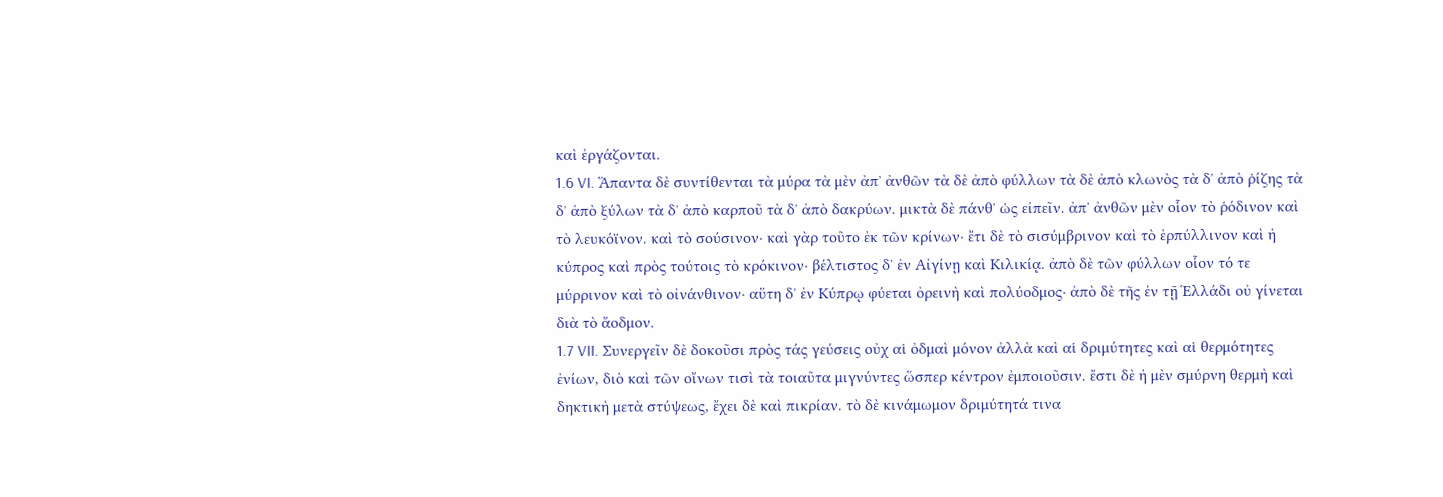καὶ ἐργάζονται.
1.6 VI. Ἅπαντα δὲ συντίθενται τὰ μύρα τὰ μὲν ἀπ᾿ ἀνθῶν τὰ δὲ ἀπὸ φύλλων τὰ δὲ ἀπὸ κλωνὸς τὰ δ᾿ ἀπὸ ῥίζης τὰ δ᾿ ἀπὸ ξύλων τὰ δ᾿ ἀπὸ καρποῦ τὰ δ᾿ ἀπὸ δακρύων. μικτὰ δὲ πάνθ᾿ ὡς εἰπεῖν. ἀπ᾿ ἀνθῶν μὲν οἷον τὸ ῥόδινον καὶ τὸ λευκόϊνον. καὶ τὸ σούσινον· καὶ γὰρ τοῦτο ἐκ τῶν κρίνων· ἔτι δὲ τὸ σισύμβρινον καὶ τὸ ἑρπύλλινον καὶ ἡ κύπρος καὶ πρὸς τούτοις τὸ κρόκινον· βέλτιστος δ᾿ ἐν Αἰγίνῃ καὶ Κιλικίᾳ. ἀπὸ δὲ τῶν φύλλων οἷον τό τε μύρρινον καὶ τὸ οἰνάνθινον· αὕτη δ᾿ ἐν Κύπρῳ φύεται ὀρεινὴ καὶ πολύοδμος· ἀπὸ δὲ τῆς ἐν τῇ Ἑλλάδι οὐ γίνεται διὰ τὸ ἄοδμον.
1.7 VII. Συνεργεῖν δὲ δοκοῦσι πρὸς τάς γεύσεις οὐχ αἱ ὀδμαὶ μόνον ἀλλὰ καὶ αἱ δριμύτητες καὶ αἱ θερμότητες ἐνίων, διὸ καὶ τῶν οἴνων τισὶ τὰ τοιαῦτα μιγνύντες ὥσπερ κέντρον ἐμποιοῦσιν. ἔστι δὲ ἡ μὲν σμύρνη θερμὴ καὶ δηκτικὴ μετὰ στύψεως, ἔχει δὲ καὶ πικρίαν. τὸ δὲ κινάμωμον δριμύτητά τινα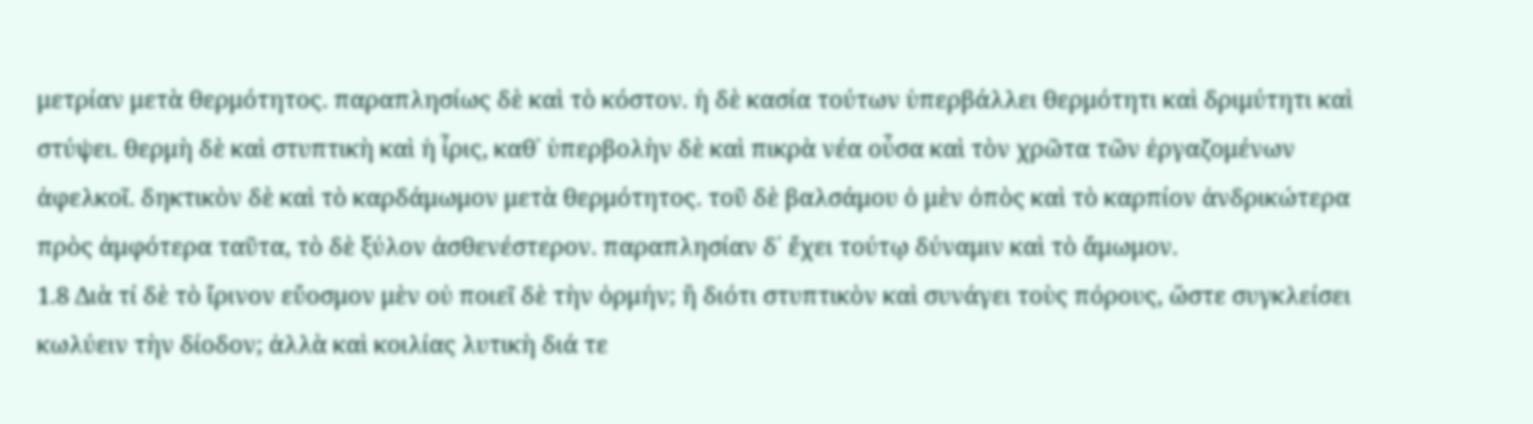μετρίαν μετὰ θερμότητος. παραπλησίως δὲ καὶ τὸ κόστον. ἡ δὲ κασία τούτων ὑπερβάλλει θερμότητι καὶ δριμύτητι καὶ στύψει. θερμὴ δὲ καὶ στυπτικὴ καὶ ἡ ἶρις, καθ᾿ ὑπερβολὴν δὲ καὶ πικρὰ νέα οὖσα καὶ τὸν χρῶτα τῶν ἐργαζομένων ἀφελκοῖ. δηκτικὸν δὲ καὶ τὸ καρδάμωμον μετὰ θερμότητος. τοῦ δὲ βαλσάμου ὁ μὲν ὀπὸς καὶ τὸ καρπίον ἀνδρικώτερα πρὸς ἀμφότερα ταῦτα, τὸ δὲ ξύλον ἀσθενέστερον. παραπλησίαν δ᾿ ἔχει τούτῳ δύναμιν καὶ τὸ ἄμωμον.
1.8 Διὰ τί δὲ τὸ ἴρινον εὔοσμον μὲν οὐ ποιεῖ δὲ τὴν ὁρμήν; ἢ διότι στυπτικὸν καὶ συνάγει τοὺς πόρους, ὥστε συγκλείσει κωλύειν τὴν δίοδον; ἀλλὰ καὶ κοιλίας λυτικὴ διά τε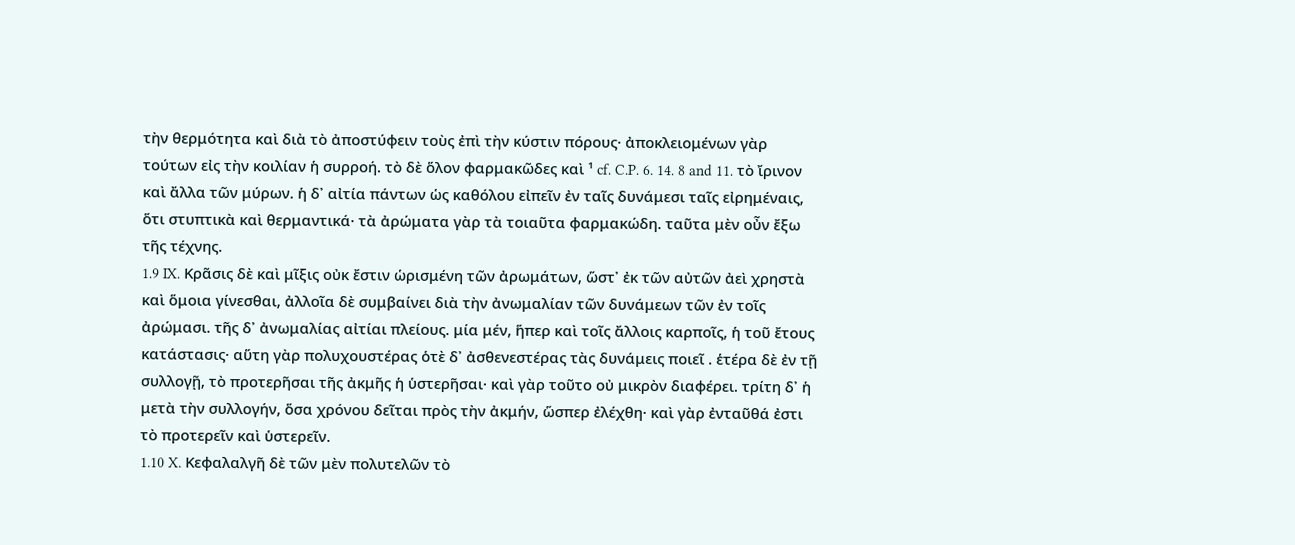τὴν θερμότητα καὶ διὰ τὸ ἀποστύφειν τοὺς ἐπὶ τὴν κύστιν πόρους· ἀποκλειομένων γὰρ τούτων εἰς τὴν κοιλίαν ἡ συρροή. τὸ δὲ ὅλον φαρμακῶδες καὶ ¹ cf. C.P. 6. 14. 8 and 11. τὸ ἴρινον καὶ ἄλλα τῶν μύρων. ἡ δ᾿ αἰτία πάντων ὡς καθόλου εἰπεῖν ἐν ταῖς δυνάμεσι ταῖς εἰρημέναις, ὅτι στυπτικὰ καὶ θερμαντικά· τὰ ἀρώματα γὰρ τὰ τοιαῦτα φαρμακώδη. ταῦτα μὲν οὖν ἔξω τῆς τέχνης.
1.9 IX. Κρᾶσις δὲ καὶ μῖξις οὐκ ἔστιν ὡρισμένη τῶν ἀρωμάτων, ὥστ᾿ ἐκ τῶν αὐτῶν ἀεὶ χρηστὰ καὶ ὅμοια γίνεσθαι, ἀλλοῖα δὲ συμβαίνει διὰ τὴν ἀνωμαλίαν τῶν δυνάμεων τῶν ἐν τοῖς ἀρώμασι. τῆς δ᾿ ἀνωμαλίας αἰτίαι πλείους. μία μέν, ἥπερ καὶ τοῖς ἄλλοις καρποῖς, ἡ τοῦ ἔτους κατάστασις· αὕτη γὰρ πολυχουστέρας ὁτὲ δ᾿ ἀσθενεστέρας τὰς δυνάμεις ποιεῖ . ἑτέρα δὲ ἐν τῇ συλλογῇ, τὸ προτερῆσαι τῆς ἀκμῆς ἡ ὑστερῆσαι· καὶ γὰρ τοῦτο οὐ μικρὸν διαφέρει. τρίτη δ᾿ ἡ μετὰ τὴν συλλογήν, ὅσα χρόνου δεῖται πρὸς τὴν ἀκμήν, ὥσπερ ἐλέχθη· καὶ γὰρ ἐνταῦθά ἐστι τὸ προτερεῖν καὶ ὑστερεῖν.
1.10 X. Κεφαλαλγῆ δὲ τῶν μὲν πολυτελῶν τὸ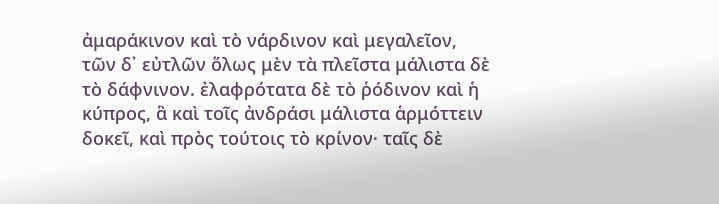ἀμαράκινον καὶ τὸ νάρδινον καὶ μεγαλεῖον, τῶν δ᾿ εὐτλῶν ὅλως μὲν τὰ πλεῖστα μάλιστα δὲ τὸ δάφνινον. ἐλαφρότατα δὲ τὸ ῥόδινον καὶ ἡ κύπρος, ἃ καὶ τοῖς ἀνδράσι μάλιστα ἁρμόττειν δοκεῖ, καὶ πρὸς τούτοις τὸ κρίνον· ταῖς δὲ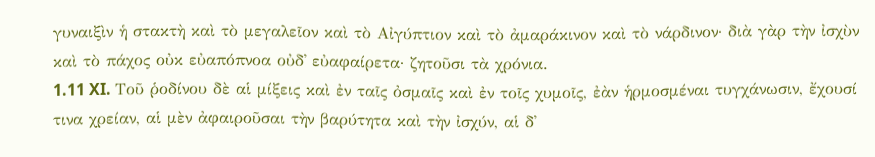γυναιξὶν ἡ στακτὴ καὶ τὸ μεγαλεῖον καὶ τὸ Αἰγύπτιον καὶ τὸ ἀμαράκινον καὶ τὸ νάρδινον· διὰ γὰρ τὴν ἰσχὺν καὶ τὸ πάχος οὐκ εὐαπόπνοα οὐδ᾿ εὐαφαίρετα· ζητοῦσι τὰ χρόνια.
1.11 XI. Τοῦ ῥοδίνου δὲ αἱ μίξεις καὶ ἐν ταῖς ὀσμαῖς καὶ ἐν τοῖς χυμοῖς, ἐὰν ἡρμοσμέναι τυγχάνωσιν, ἔχουσί τινα χρείαν, αἱ μὲν ἀφαιροῦσαι τὴν βαρύτητα καὶ τὴν ἰσχύν, αἱ δ᾿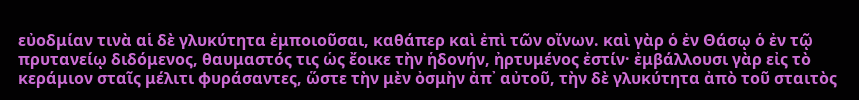εὐοδμίαν τινὰ αἱ δὲ γλυκύτητα ἐμποιοῦσαι, καθάπερ καὶ ἐπὶ τῶν οἴνων. καὶ γὰρ ὁ ἐν Θάσῳ ὁ ἐν τῷ πρυτανείῳ διδόμενος, θαυμαστός τις ὡς ἔοικε τὴν ἡδονήν, ἠρτυμένος ἐστίν· ἐμβάλλουσι γὰρ εἰς τὸ κεράμιον σταῖς μέλιτι φυράσαντες, ὥστε τὴν μὲν ὀσμὴν ἀπ᾿ αὐτοῦ, τὴν δὲ γλυκύτητα ἀπὸ τοῦ σταιτὸς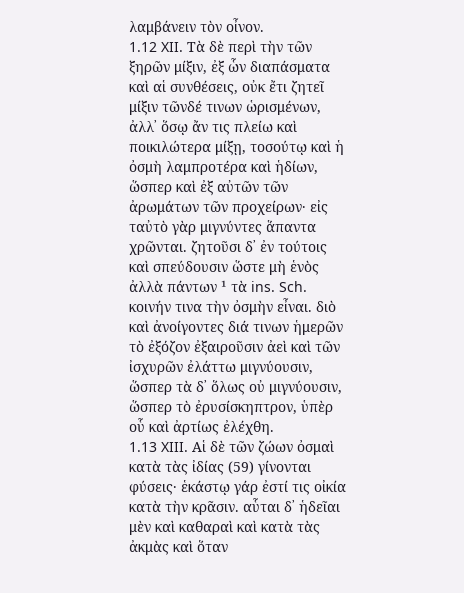λαμβάνειν τὸν οἶνον.
1.12 XII. Τὰ δὲ περὶ τὴν τῶν ξηρῶν μίξιν, ἐξ ὧν διαπάσματα καὶ αἱ συνθέσεις, οὐκ ἔτι ζητεῖ μίξιν τῶνδέ τινων ὡρισμένων, ἀλλ᾿ ὅσῳ ἄν τις πλείω καὶ ποικιλώτερα μίξῃ, τοσούτῳ καὶ ἡ ὀσμὴ λαμπροτέρα καὶ ἡδίων, ὥσπερ καὶ ἐξ αὐτῶν τῶν ἀρωμάτων τῶν προχείρων· εἰς ταὐτὸ γὰρ μιγνύντες ἅπαντα χρῶνται. ζητοῦσι δ᾿ ἐν τούτοις καὶ σπεύδουσιν ὥστε μὴ ἑνὸς ἀλλὰ πάντων ¹ τὰ ins. Sch. κοινήν τινα τὴν ὀσμὴν εἶναι. διὸ καὶ ἀνοίγοντες διά τινων ἡμερῶν τὸ ἐξόζον ἐξαιροῦσιν ἀεὶ καὶ τῶν ἰσχυρῶν ἐλάττω μιγνύουσιν, ὥσπερ τὰ δ᾿ ὅλως οὐ μιγνύουσιν, ὥσπερ τὸ ἐρυσίσκηπτρον, ὑπὲρ οὗ καὶ ἀρτίως ἐλέχθη.
1.13 XIII. Αἱ δὲ τῶν ζώων ὀσμαὶ κατὰ τὰς ἰδίας (59) γίνονται φύσεις· ἑκάστῳ γάρ ἐστί τις οἰκία κατὰ τὴν κρᾶσιν. αὗται δ᾿ ἡδεῖαι μὲν καὶ καθαραὶ καὶ κατὰ τὰς ἀκμὰς καὶ ὅταν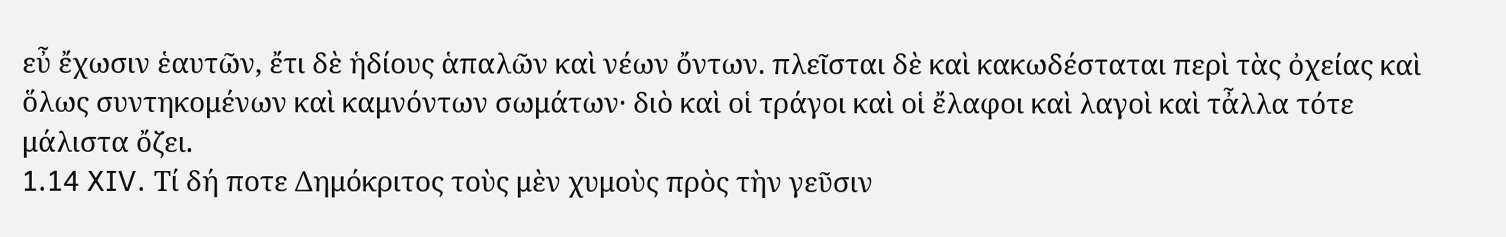εὖ ἔχωσιν ἑαυτῶν, ἔτι δὲ ἡδίους ἁπαλῶν καὶ νέων ὄντων. πλεῖσται δὲ καὶ κακωδέσταται περὶ τὰς ὀχείας καὶ ὅλως συντηκομένων καὶ καμνόντων σωμάτων· διὸ καὶ οἱ τράγοι καὶ οἱ ἔλαφοι καὶ λαγοὶ καὶ τἆλλα τότε μάλιστα ὄζει.
1.14 XIV. Τί δή ποτε Δημόκριτος τοὺς μὲν χυμοὺς πρὸς τὴν γεῦσιν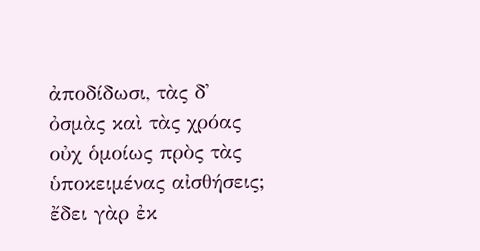ἀποδίδωσι, τὰς δ᾿ ὀσμὰς καὶ τὰς χρόας οὐχ ὁμοίως πρὸς τὰς ὑποκειμένας αἰσθήσεις; ἔδει γὰρ ἐκ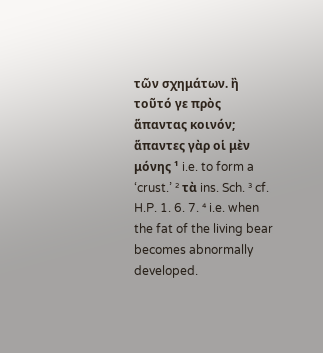τῶν σχημάτων. ἢ τοῦτό γε πρὸς ἅπαντας κοινόν; ἅπαντες γὰρ οἱ μὲν μόνης ¹ i.e. to form a ‘crust.’ ² τὰ ins. Sch. ³ cf. H.P. 1. 6. 7. ⁴ i.e. when the fat of the living bear becomes abnormally developed.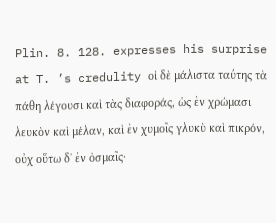Plin. 8. 128. expresses his surprise at T. ’s credulity οἱ δὲ μάλιστα ταύτης τὰ πάθη λέγουσι καὶ τὰς διαφοράς, ὡς ἐν χρώμασι λευκὸν καὶ μέλαν, καὶ ἐν χυμοῖς γλυκὺ καὶ πικρόν, οὐχ οὕτω δ᾿ ἐν ὀσμαῖς·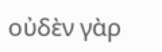οὐδὲν γὰρ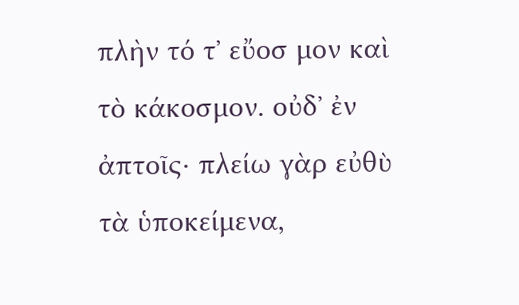πλὴν τό τ᾿ εὔοσ μον καὶ τὸ κάκοσμον. οὐδ᾿ ἐν ἀπτοῖς· πλείω γὰρ εὐθὺ τὰ ὑποκείμενα,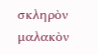σκληρὸν μαλακὸν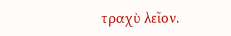τραχὺ λεῖον.